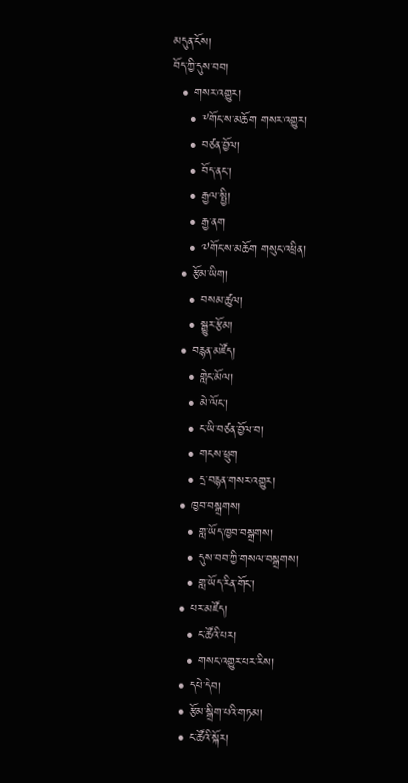མདུན་ངོས།
བོད་ཀྱི་དུས་བབ།
  • གསར་འགྱུར།
    • ༸གོང་ས་མཆོག གསར་འགྱུར།
    • བཙན་བྱོལ།
    • བོད་ནང་།
    • རྒྱལ་སྤྱི།
    • རྒྱ་ནག
    • ༧གོང་ས་མཆོག གསུང་འཕྲིན།
  • རྩོམ་ཡིག།
    • བསམ་ཚུལ།
    • སྒྱུར་རྩོམ།
  • བརྙན་མཛོད།
    • གླེང་མོལ།
    • མེ་ལོང་།
    • ང་ཡི་བཙན་བྱོལ་བ།
    • གངས་ཕྲུག
    • དྲ་བརྙན་གསར་འགྱུར།
  • ཁྱབ་བསྒྲགས།
    • གླ་ཡོད་ཁྱབ་བསྒྲགས།
    • དུས་བབ་ཀྱི་གསལ་བསྒྲགས།
    • གླ་ཡོད་རིན་གོང་།
  • པར་མཛོད།
    • ང་ཚོའི་པར།
    • གསང་འགྱུར་པར་རིས།
  • དཔེ་དེབ།
  • རྩོམ་སྒྲིག་པའི་གཏམ།
  • ང་ཚོའི་སྐོར།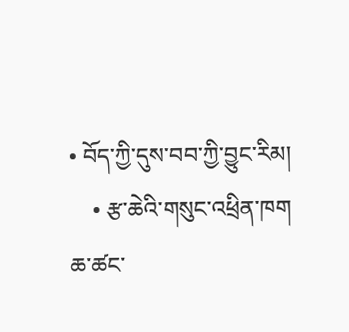• བོད་ཀྱི་དུས་བབ་ཀྱི་བྱུང་རིམ།
    • རྩ་ཆེའི་གསུང་འཕྲིན་ཁག
ཆ་ཚང་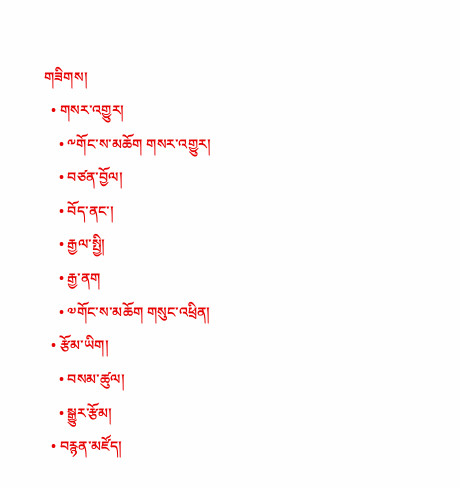གཟིགས།
  • གསར་འགྱུར།
    • ༸གོང་ས་མཆོག གསར་འགྱུར།
    • བཙན་བྱོལ།
    • བོད་ནང་།
    • རྒྱལ་སྤྱི།
    • རྒྱ་ནག
    • ༧གོང་ས་མཆོག གསུང་འཕྲིན།
  • རྩོམ་ཡིག།
    • བསམ་ཚུལ།
    • སྒྱུར་རྩོམ།
  • བརྙན་མཛོད།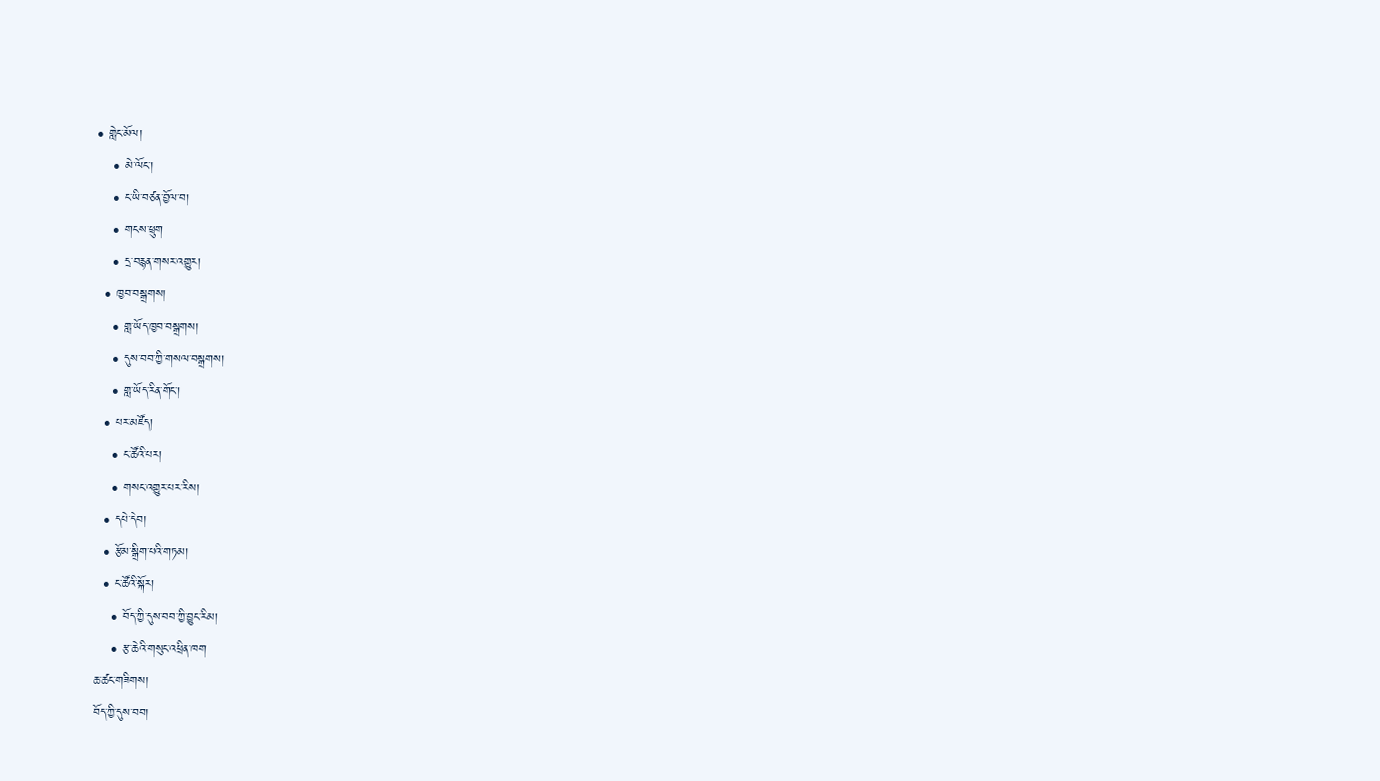• གླེང་མོལ།
    • མེ་ལོང་།
    • ང་ཡི་བཙན་བྱོལ་བ།
    • གངས་ཕྲུག
    • དྲ་བརྙན་གསར་འགྱུར།
  • ཁྱབ་བསྒྲགས།
    • གླ་ཡོད་ཁྱབ་བསྒྲགས།
    • དུས་བབ་ཀྱི་གསལ་བསྒྲགས།
    • གླ་ཡོད་རིན་གོང་།
  • པར་མཛོད།
    • ང་ཚོའི་པར།
    • གསང་འགྱུར་པར་རིས།
  • དཔེ་དེབ།
  • རྩོམ་སྒྲིག་པའི་གཏམ།
  • ང་ཚོའི་སྐོར།
    • བོད་ཀྱི་དུས་བབ་ཀྱི་བྱུང་རིམ།
    • རྩ་ཆེའི་གསུང་འཕྲིན་ཁག
ཆ་ཚང་གཟིགས།
བོད་ཀྱི་དུས་བབ།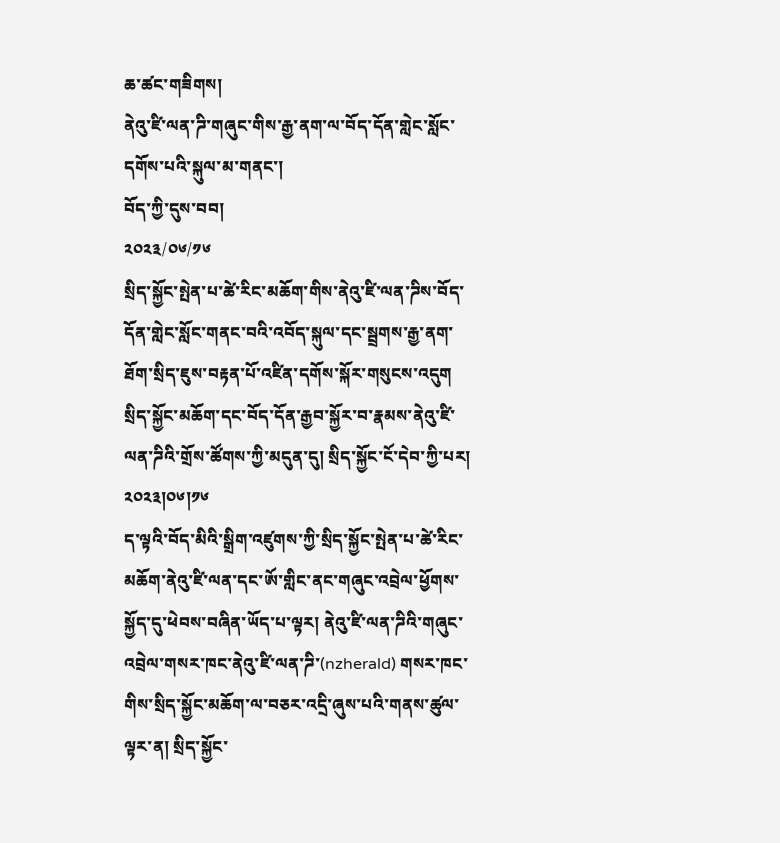ཆ་ཚང་གཟིགས།
ནེའུ་ཛི་ལན་ཌི་གཞུང་གིས་རྒྱ་ནག་ལ་བོད་དོན་གླེང་སློང་དགོས་པའི་སྐུལ་མ་གནང་།
བོད་ཀྱི་དུས་བབ།
༢༠༢༣/༠༦/༡༦
སྲིད་སྐྱོང་སྤེན་པ་ཚེ་རིང་མཆོག་གིས་ནེའུ་ཛི་ལན་ཌིས་བོད་དོན་གླེང་སློང་གནང་བའི་འབོད་སྐུལ་དང་སྦྲགས་རྒྱ་ནག་ཐོག་སྲིད་ཇུས་བརྟན་པོ་འཛིན་དགོས་སྐོར་གསུངས་འདུག
སྲིད་སྐྱོང་མཆོག་དང་བོད་དོན་རྒྱབ་སྐྱོར་བ་རྣམས་ནེའུ་ཛི་ལན་ཌིའི་གྲོས་ཚོགས་ཀྱི་མདུན་དུ། སྲིད་སྐྱོང་ངོ་དེབ་ཀྱི་པར། ༢༠༢༣།༠༦།༡༦
ད་ལྟའི་བོད་མིའི་སྒྲིག་འཛུགས་ཀྱི་སྲིད་སྐྱོང་སྤེན་པ་ཚེ་རིང་མཆོག་ནེའུ་ཛི་ལན་དང་ཨོ་གླིང་ནང་གཞུང་འབྲེལ་ཕྱོགས་སྐྱོད་དུ་ཕེབས་བཞིན་ཡོད་པ་ལྟར། ནེའུ་ཛི་ལན་ཌིའི་གཞུང་འབྲེལ་གསར་ཁང་ནེའུ་ཛི་ལན་ཌི་(nzherald) གསར་ཁང་གིས་སྲིད་སྐྱོང་མཆོག་ལ་བཅར་འདྲི་ཞུས་པའི་གནས་ཚུལ་ལྟར་ན། སྲིད་སྐྱོང་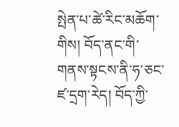སྤེན་པ་ཚེ་རིང་མཆོག་གིས། བོད་ནང་གི་གནས་སྟངས་ནི་ཧ་ཅང་ཛ་དྲག་རེད། བོད་ཀྱི་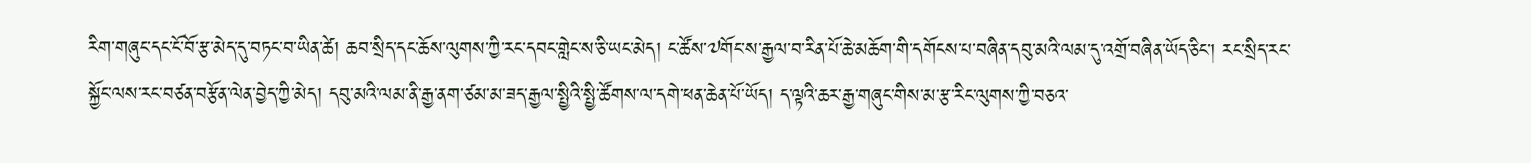རིག་གཞུང་དང་ངོ་བོ་རྩ་མེད་དུ་བཏང་བ་ཡིན་ཚེ། ཆབ་སྲིད་དང་ཆོས་ལུགས་ཀྱི་རང་དབང་གླེང་ས་ཅི་ཡང་མེད། ང་ཚོས་༧གོང་ས་རྒྱལ་བ་རིན་པོ་ཆེ་མཆོག་གི་དགོངས་པ་བཞིན་དབུ་མའི་ལམ་དུ་འགྲོ་བཞིན་ཡོད་ཅིང་། རང་སྲིད་རང་སྐྱོང་ལས་རང་བཙན་བརྩོན་ལེན་བྱེད་ཀྱི་མེད། དབུ་མའི་ལམ་ནི་རྒྱ་ནག་ཙམ་མ་ཟད་རྒྱལ་སྤྱིའི་སྤྱི་ཚོགས་ལ་དགེ་ཕན་ཆེན་པོ་ཡོད། ད་ལྟའི་ཆར་རྒྱ་གཞུང་གིས་མ་རྩ་རིང་ལུགས་ཀྱི་བཅའ་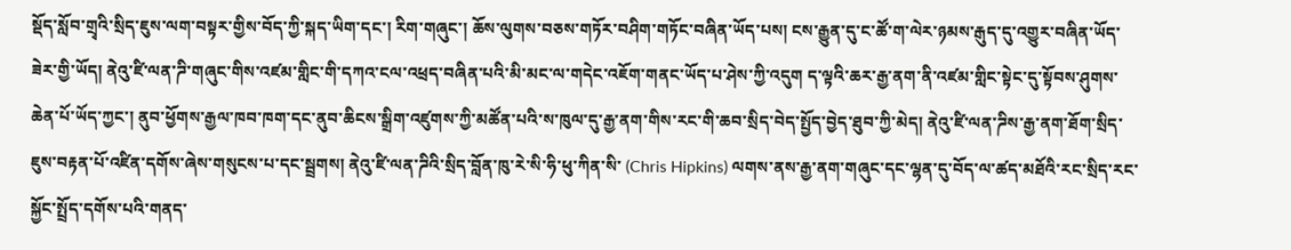སྡོད་སློབ་གྲྭའི་སྲིད་ཇུས་ལག་བསྟར་གྱིས་བོད་ཀྱི་སྐད་ཡིག་དང་། རིག་གཞུང་། ཆོས་ལུགས་བཅས་གཏོར་བཤིག་གཏོང་བཞིན་ཡོད་པས། ངས་རྒྱུན་དུ་ང་ཚོ་ག་ལེར་ཉམས་རྒུད་དུ་འགྱུར་བཞིན་ཡོད་ཟེར་གྱི་ཡོད། ནེའུ་ཛི་ལན་ཌི་གཞུང་གིས་འཛམ་གླིང་གི་དཀའ་ངལ་འཕྲད་བཞིན་པའི་མི་མང་ལ་གདེང་འཇོག་གནང་ཡོད་པ་ཤེས་ཀྱི་འདུག ད་ལྟའི་ཆར་རྒྱ་ནག་ནི་འཛམ་གླིང་སྟེང་དུ་སྟོབས་ཤུགས་ཆེན་པོ་ཡོད་ཀྱང་། ནུབ་ཕྱོགས་རྒྱལ་ཁབ་ཁག་དང་ནུབ་ཆིངས་སྒྲིག་འཛུགས་ཀྱི་མཚོན་པའི་ས་ཁུལ་དུ་རྒྱ་ནག་གིས་རང་གི་ཆབ་སྲིད་བེད་སྤྱོད་བྱེད་ཐུབ་ཀྱི་མེད། ནེའུ་ཛི་ལན་ཌིས་རྒྱ་ནག་ཐོག་སྲིད་ཇུས་བརྟན་པོ་འཛིན་དགོས་ཞེས་གསུངས་པ་དང་སྦྲགས། ནེའུ་ཛི་ལན་ཌིའི་སྲིད་བློན་ཁུ་རེ་སི་ཧི་ཕུ་ཀིན་སི་ (Chris Hipkins) ལགས་ནས་རྒྱ་ནག་གཞུང་དང་ལྷན་དུ་བོད་ལ་ཚད་མཐོའི་རང་སྲིད་རང་སྐྱོང་སྤྲོད་དགོས་པའི་གནད་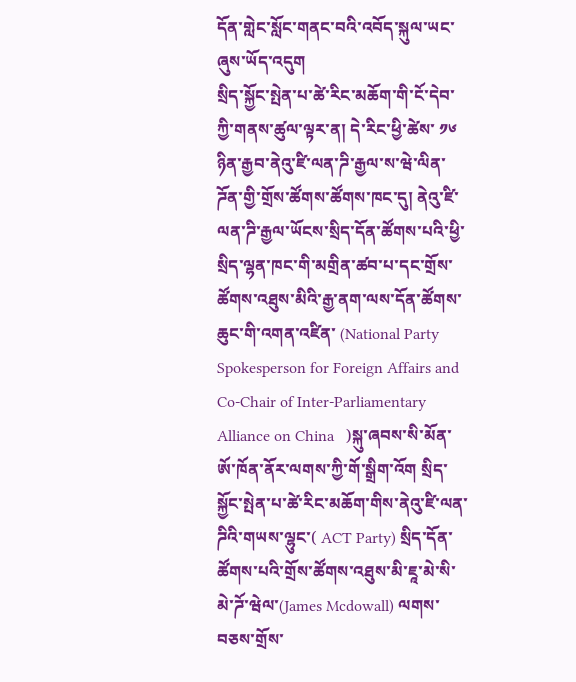དོན་གླེང་སློང་གནང་བའི་འབོད་སྐུལ་ཡང་ཞུས་ཡོད་འདུག
སྲིད་སྐྱོང་སྤེན་པ་ཚེ་རིང་མཆོག་གི་ངོ་དེབ་ཀྱི་གནས་ཚུལ་ལྟར་ན། དེ་རིང་ཕྱི་ཚེས་ ༡༦ ཉིན་རྒྱབ་ནེའུ་ཛི་ལན་ཌི་རྒྱལ་ས་ཝེ་ལིན་ཌོན་གྱི་གྲོས་ཚོགས་ཚོགས་ཁང་དུ། ནེའུ་ཛི་ལན་ཌི་རྒྱལ་ཡོངས་སྲིད་དོན་ཚོགས་པའི་ཕྱི་སྲིད་ལྷན་ཁང་གི་མགྲིན་ཚབ་པ་དང་གྲོས་ཚོགས་འཐུས་མིའི་རྒྱ་ནག་ལས་དོན་ཚོགས་ཆུང་གི་འགན་འཛིན་ (National Party Spokesperson for Foreign Affairs and Co-Chair of Inter-Parliamentary Alliance on China   )སྐུ་ཞབས་སི་མོན་ཨོ་ཁོན་ནོར་ལགས་ཀྱི་གོ་སྒྲིག་འོག སྲིད་སྐྱོང་སྤེན་པ་ཚེ་རིང་མཆོག་གིས་ནེའུ་ཛི་ལན་ཌིའི་གཡས་ལྷུང་( ACT Party) སྲིད་དོན་ཚོགས་པའི་གྲོས་ཚོགས་འཐུས་མི་ཇཱ་མེ་སི་མེ་ཌོ་ཝེལ་(James Mcdowall) ལགས་བཅས་གྲོས་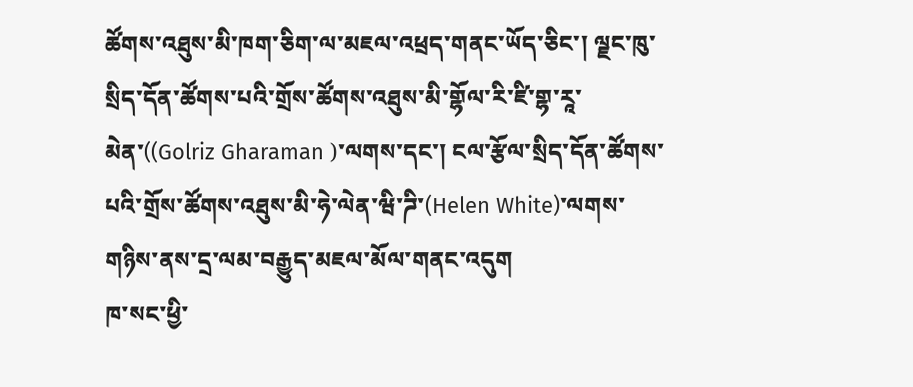ཚོགས་འཐུས་མི་ཁག་ཅིག་ལ་མཇལ་འཕྲད་གནང་ཡོད་ཅིང་། ལྗང་ཁུ་སྲིད་དོན་ཚོགས་པའི་གྲོས་ཚོགས་འཐུས་མི་གྷོལ་རི་ཛི་གྷ་རཱ་མེན་((Golriz Gharaman )་ལགས་དང་། ངལ་རྩོལ་སྲིད་དོན་ཚོགས་པའི་གྲོས་ཚོགས་འཐུས་མི་ཧེ་ལེན་ཝི་ཌི་(Helen White)་ལགས་གཉིས་ནས་དྲ་ལམ་བརྒྱུད་མཇལ་མོལ་གནང་འདུག
ཁ་སང་ཕྱི་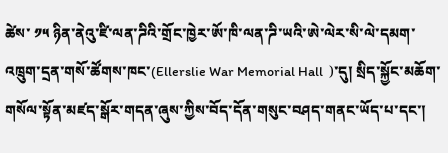ཚེས་ ༡༥ ཉིན་ནེའུ་ཛི་ལན་ཌིའི་གྲོང་ཁྱེར་ཨོ་ཁི་ལན་ཌི་ཡའི་ཨེ་ལེར་སི་ལེ་དམག་འཁྲུག་དྲན་གསོ་ཚོགས་ཁང་(Ellerslie War Memorial Hall  )་དུ། སྲིད་སྐྱོང་མཆོག་གསོལ་སྟོན་མཛད་སྒོར་གདན་ཞུས་ཀྱིས་བོད་དོན་གསུང་བཤད་གནང་ཡོད་པ་དང་།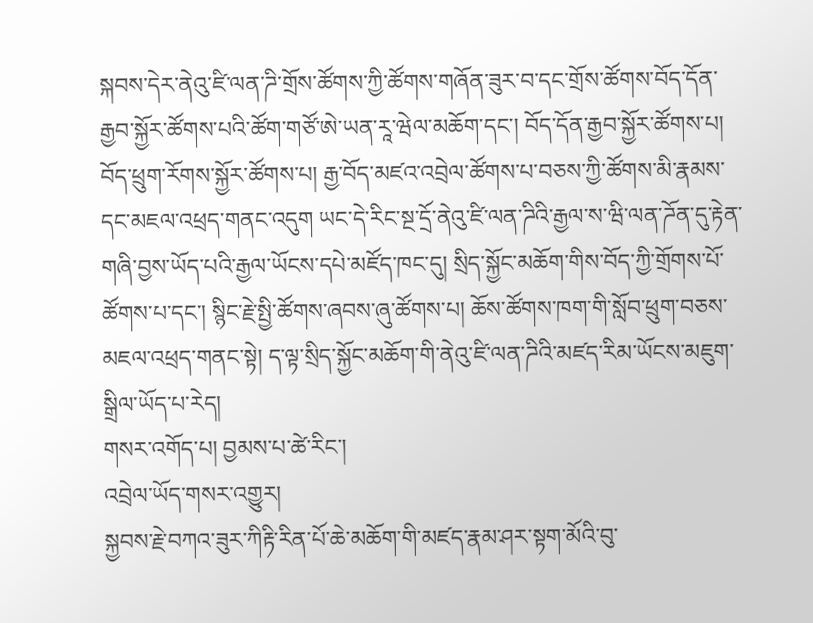སྐབས་དེར་ནེའུ་ཛི་ལན་ཌི་གྲོས་ཚོགས་ཀྱི་ཚོགས་གཞོན་ཟུར་བ་དང་གྲོས་ཚོགས་བོད་དོན་རྒྱབ་སྐྱོར་ཚོགས་པའི་ཚོག་གཙོ་ཨེ་ཡན་རཱ་ཝེལ་མཆོག་དང་། བོད་དོན་རྒྱབ་སྐྱོར་ཚོགས་པ། བོད་ཕྲུག་རོགས་སྐྱོར་ཚོགས་པ། རྒྱ་བོད་མཛའ་འབྲེལ་ཚོགས་པ་བཅས་ཀྱི་ཚོགས་མི་རྣམས་དང་མཇལ་འཕྲད་གནང་འདུག ཡང་དེ་རིང་སྔ་དྲོ་ནེའུ་ཛི་ལན་ཌིའི་རྒྱལ་ས་ཝི་ལན་ཌོན་དུ་རྟེན་གཞི་བྱས་ཡོད་པའི་རྒྱལ་ཡོངས་དཔེ་མཛོད་ཁང་དུ། སྲིད་སྐྱོང་མཆོག་གིས་བོད་ཀྱི་གྲོགས་པོ་ཚོགས་པ་དང་། སྙིང་རྗེ་སྤྱི་ཚོགས་ཞབས་ཞུ་ཚོགས་པ། ཆོས་ཚོགས་ཁག་གི་སློབ་ཕྲུག་བཅས་མཇལ་འཕྲད་གནང་སྟེ། ད་ལྟ་སྲིད་སྐྱོང་མཆོག་གི་ནེའུ་ཛི་ལན་ཌིའི་མཛད་རིམ་ཡོངས་མཇུག་སྒྲིལ་ཡོད་པ་རེད།
གསར་འགོད་པ། བྱམས་པ་ཚེ་རིང་།
འབྲེལ་ཡོད་གསར་འགྱུར།
སྐྱབས་རྗེ་བཀའ་ཟུར་ཀིརྟི་རིན་པོ་ཆེ་མཆོག་གི་མཛད་རྣམ་ཤར་སྟག་མོའི་བུ་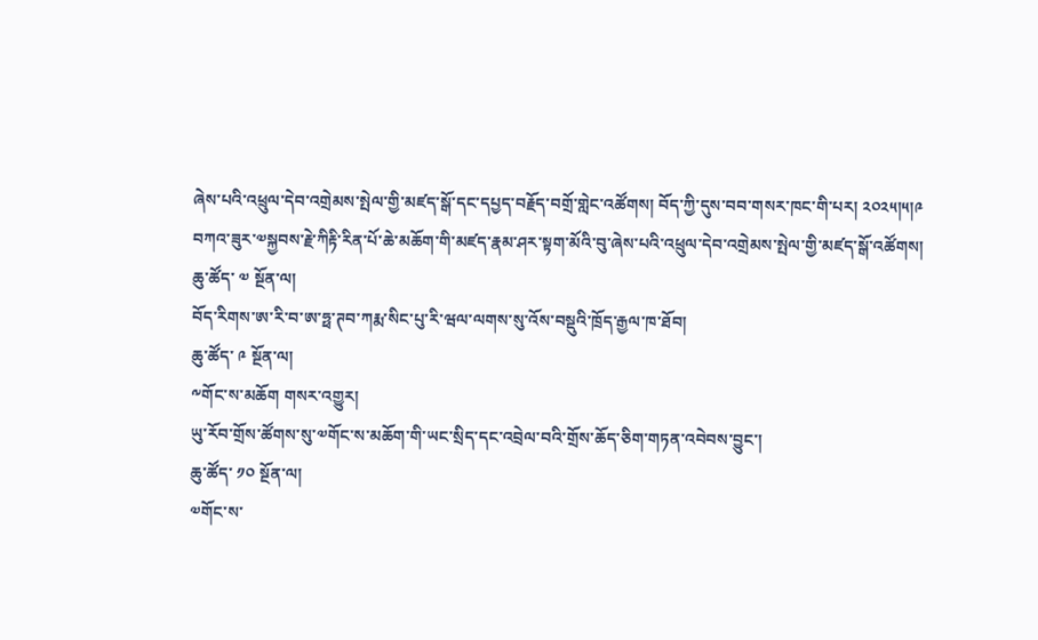ཞེས་པའི་འཕྲུལ་དེབ་འགྲེམས་སྤེལ་གྱི་མཛད་སྒོ་དང་དཔྱད་བརྗོད་བགྲོ་གླེང་འཚོགས། བོད་ཀྱི་དུས་བབ་གསར་ཁང་གི་པར། ༢༠༢༥།༥།༩
བཀའ་ཟུར་༧སྐྱབས་རྗེ་ཀིརྟི་རིན་པོ་ཆེ་མཆོག་གི་མཛད་རྣམ་ཤར་སྟག་མོའི་བུ་ཞེས་པའི་འཕྲུལ་དེབ་འགྲེམས་སྤེལ་གྱི་མཛད་སྒོ་འཚོགས།
ཆུ་ཚོད་ ༧ སྔོན་ལ།
བོད་རིགས་ཨ་རི་བ་ཨ་ཧྥ་ཊབ་ཀརྨ་སིང་པུ་རི་ཝལ་ལགས་སུ་འོས་བསྡུའི་ཁྲོད་རྒྱལ་ཁ་ཐོབ།
ཆུ་ཚོད་ ༩ སྔོན་ལ།
༸གོང་ས་མཆོག གསར་འགྱུར།
ཡུ་རོབ་གྲོས་ཚོགས་སུ་༧གོང་ས་མཆོག་གི་ཡང་སྲིད་དང་འབྲེལ་བའི་གྲོས་ཆོད་ཅིག་གཏན་འབེབས་བྱུང་།
ཆུ་ཚོད་ ༡༠ སྔོན་ལ།
༧གོང་ས་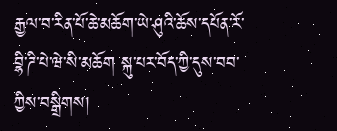རྒྱལ་བ་རིན་པོ་ཆེ་མཆོག་ཡེ་ཤུའི་ཆོས་དཔོན་རོ་བྷི་ཌི་པེ་ཝེ་སི་མཆོག སྐུ་པར་བོད་ཀྱི་དུས་བབ་ཀྱིས་བསྒྲིགས།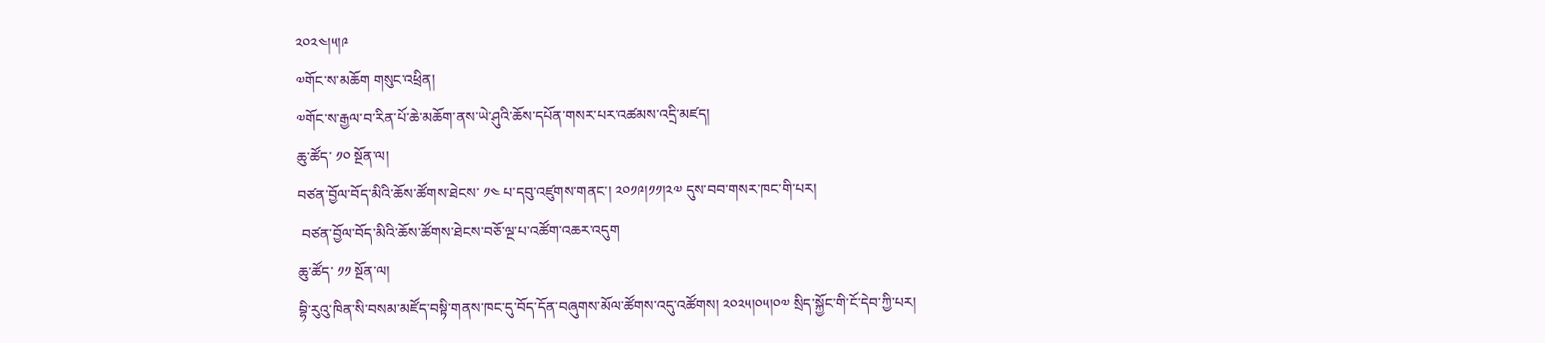༢༠༢༤།༥།༩
༧གོང་ས་མཆོག གསུང་འཕྲིན།
༧གོང་ས་རྒྱལ་བ་རིན་པོ་ཆེ་མཆོག་ནས་ཡེ་ཤུའི་ཆོས་དཔོན་གསར་པར་འཚམས་འདྲི་མཛད།
ཆུ་ཚོད་ ༡༠ སྔོན་ལ།
བཙན་བྱོལ་བོད་མིའི་ཆོས་ཚོགས་ཐེངས་ ༡༤ པ་དབུ་འཛུགས་གནང་། ༢༠༡༩།༡༡།༢༧ དུས་བབ་གསར་ཁང་གི་པར།
 བཙན་བྱོལ་བོད་མིའི་ཆོས་ཚོགས་ཐེངས་བཅོ་ལྔ་པ་འཚོག་འཆར་འདུག
ཆུ་ཚོད་ ༡༡ སྔོན་ལ།
བྷི་རུའུ་ཁིན་སི་བསམ་མཛོད་བསྟི་གནས་ཁང་དུ་བོད་དོན་བཞུགས་མོལ་ཚོགས་འདུ་འཚོགས། ༢༠༢༥།༠༥།༠༧ སྲིད་སྐྱོང་གི་ངོ་དེབ་ཀྱི་པར།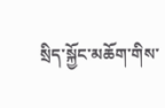སྲིད་སྐྱོང་མཆོག་གིས་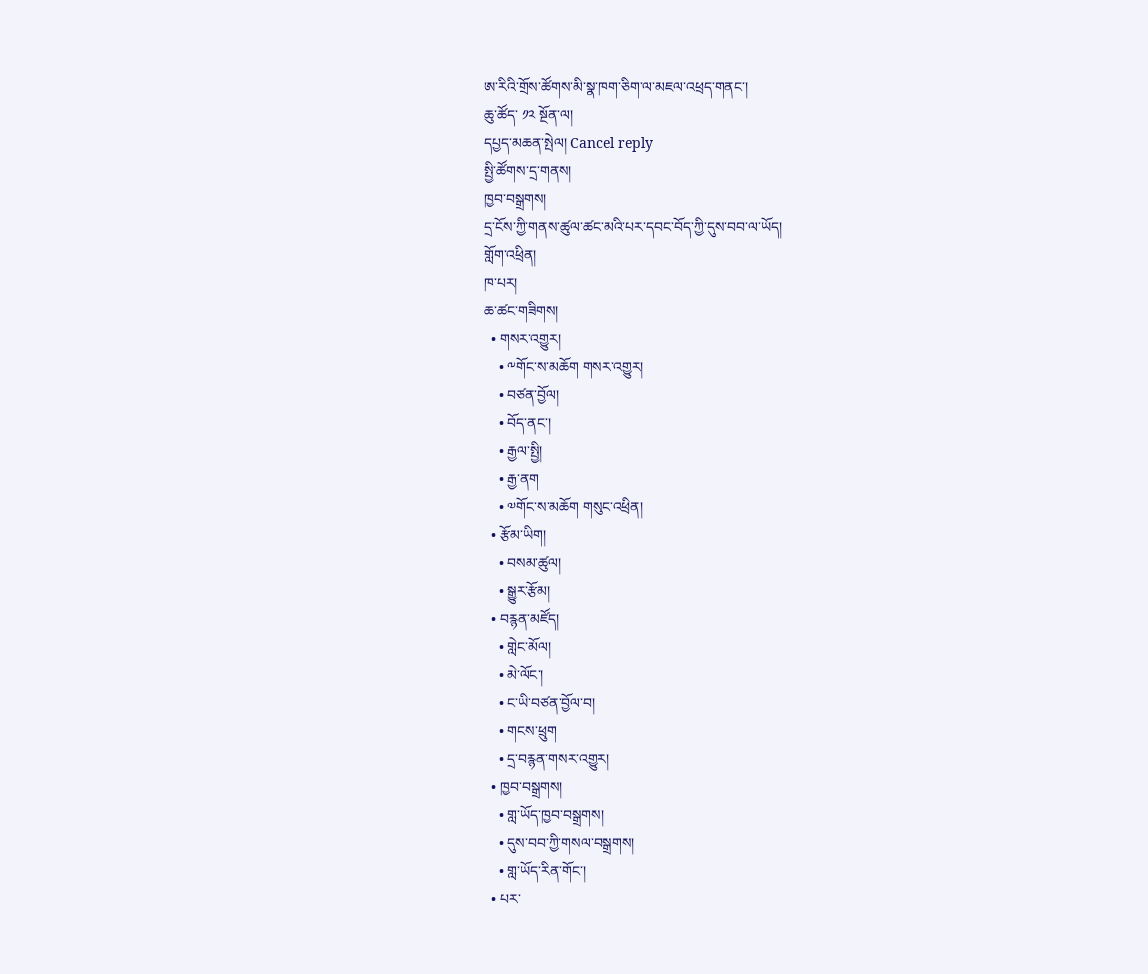ཨ་རིའི་གྲོས་ཚོགས་མི་སྣ་ཁག་ཅིག་ལ་མཇལ་འཕྲད་གནང་།
ཆུ་ཚོད་ ༡༢ སྔོན་ལ།
དཔྱད་མཆན་སྤེལ། Cancel reply
སྤྱི་ཚོགས་དྲ་གནས།
ཁྱབ་བསྒྲགས།
དྲ་ངོས་ཀྱི་གནས་ཚུལ་ཚང་མའི་པར་དབང་བོད་ཀྱི་དུས་བབ་ལ་ཡོད།
གློག་འཕྲིན།
ཁ་པར།
ཆ་ཚང་གཟིགས།
  • གསར་འགྱུར།
    • ༸གོང་ས་མཆོག གསར་འགྱུར།
    • བཙན་བྱོལ།
    • བོད་ནང་།
    • རྒྱལ་སྤྱི།
    • རྒྱ་ནག
    • ༧གོང་ས་མཆོག གསུང་འཕྲིན།
  • རྩོམ་ཡིག།
    • བསམ་ཚུལ།
    • སྒྱུར་རྩོམ།
  • བརྙན་མཛོད།
    • གླེང་མོལ།
    • མེ་ལོང་།
    • ང་ཡི་བཙན་བྱོལ་བ།
    • གངས་ཕྲུག
    • དྲ་བརྙན་གསར་འགྱུར།
  • ཁྱབ་བསྒྲགས།
    • གླ་ཡོད་ཁྱབ་བསྒྲགས།
    • དུས་བབ་ཀྱི་གསལ་བསྒྲགས།
    • གླ་ཡོད་རིན་གོང་།
  • པར་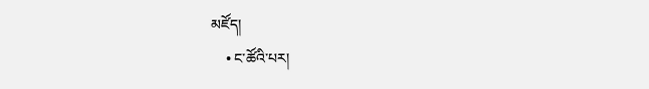མཛོད།
    • ང་ཚོའི་པར།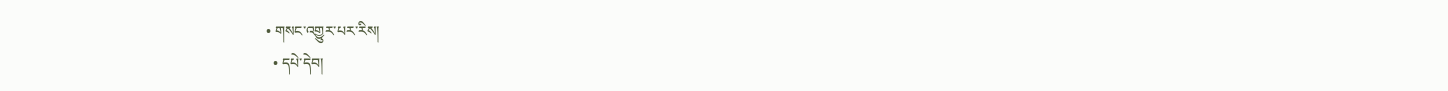• གསང་འགྱུར་པར་རིས།
  • དཔེ་དེབ།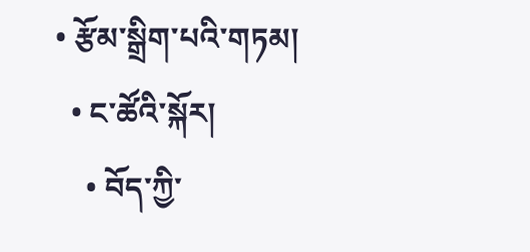• རྩོམ་སྒྲིག་པའི་གཏམ།
  • ང་ཚོའི་སྐོར།
    • བོད་ཀྱི་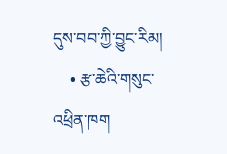དུས་བབ་ཀྱི་བྱུང་རིམ།
    • རྩ་ཆེའི་གསུང་འཕྲིན་ཁག